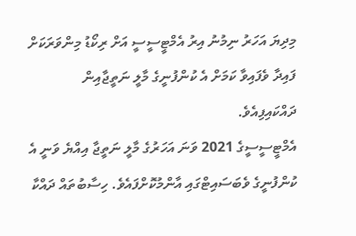މިދިޔަ އަހަރު ނިމުނު އިރު އެމްޓީސީސީ އަށް ރިކޯޑު މިންވަރަކަށް ފައިދާ ވެފައިވާ ކަމަށް އެ ކުންފުނީގެ މާލީ ނަތީޖާއިން ދައްކައިފިއެވެ.
އެމްޓީސީސީގެ 2021 ވަނަ އަހަރުގެ މާލީ ނަތީޖާ އިއްޔެ ވަނީ އެ ކުންފުނީގެ ވެބަސައިޓްގައި އާންމުކޮށްފައެވެ. ހިސާބުތައް ދައްކާ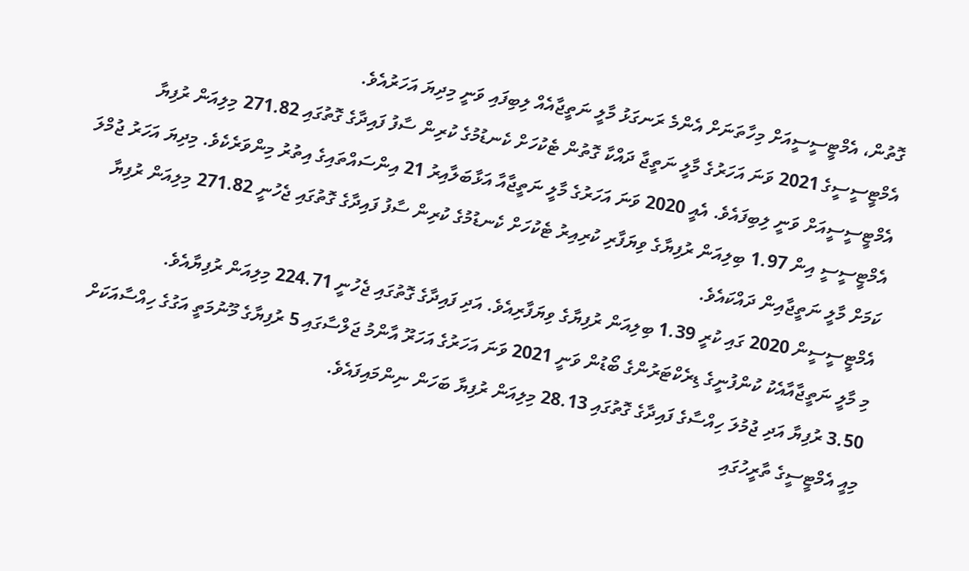ގޮތުން، އެމްޓީސީސީއަށް މިހާތަނަށް އެންމެ ރަނގަޅު މާލީ ނަތީޖާއެއް ލިބިފައި ވަނީ މިދިޔަ އަހަރުއެވެ.
އެމްޓީސީސީގެ 2021 ވަނަ އަހަރުގެ މާލީ ނަތީޖާ ދައްކާ ގޮތުން ޓެކުހަށް ކެނޑުމުގެ ކުރިން ސާފު ފައިދާގެ ގޮތުގައި 271.82 މިލިއަން ރުފިޔާ އެމްޓީސީސީއަށް ވަނީ ލިބިފައެވެ. އެއީ 2020 ވަނަ އަހަރުގެ މާލީ ނަތީޖާއާ އަޅާބަލާއިރު 21 އިންސައްތައިގެ އިތުރު މިންވަރެކެވެ. މިދިޔަ އަހަރު ޖުމްލަ އެމްޓީސީސީ އިން 1.97 ބިލިއަން ރުފިޔާގެ ވިޔަފާރި ކުރިއިރު ޓެކުހަށް ކެނޑުމުގެ ކުރިން ސާފު ފައިދާގެ ގޮތުގައި ޖެހުނީ 271.82 މިލިއަން ރުފިޔާ ކަމަށް މާލީ ނަތީޖާއިން ދައްކައެވެ.
އެމްޓީސީސީން 2020 ގައި ކުރީ 1.39 ބިލިއަން ރުފިޔާގެ ވިޔަފާރިއެވެ. އަދި ފައިދާގެ ގޮތުގައި ޖެހުނީ 224.71 މިލިއަން ރުފިޔާއެވެ.
މި މާލީ ނަތީޖާއާއެކު ކުންފުނީގެ ޑިރެކްޓަރުންގެ ބޯޑުން ވަނީ 2021 ވަނަ އަހަރުގެ އަހަރޫ އާންމު ޖަލްސާގައި 5 ރުފިޔާގެ މޫނުމަތީ އަގުގެ ހިއްސާއަކަށް 3.50 ރުފިޔާ އަދި ޖުމުލަ ހިއްސާގެ ފައިދާގެ ގޮތުގައި 28.13 މިލިއަން ރުފިޔާ ބަހަން ނިންމައިފައެވެ.
މިއީ އެމްޓީސީގެ ތާރީހުގައި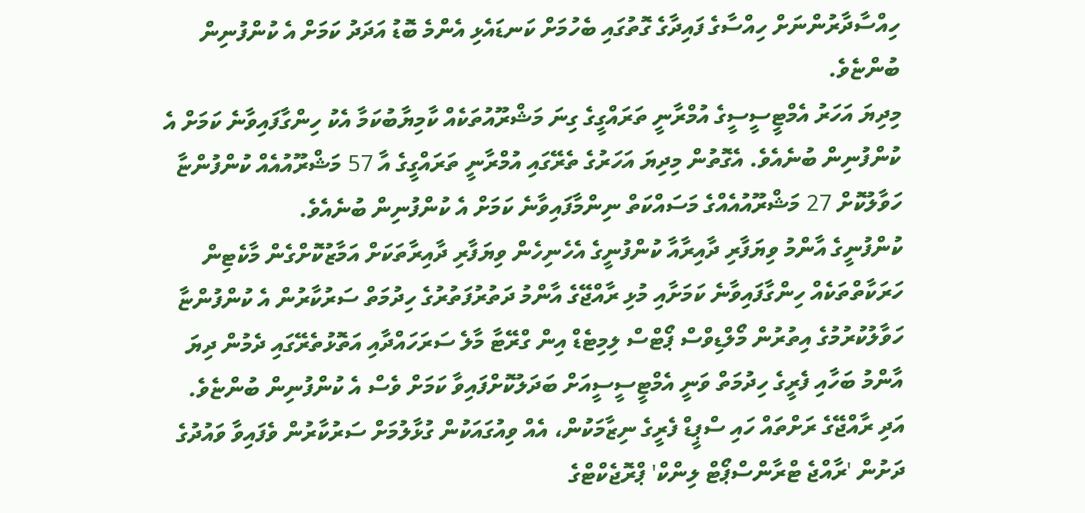ހިއްސާދާރުންނަށް ހިއްސާގެ ފައިދާގެ ގޮތުގައި ބެހުމަށް ކަނޑައެޅި އެންމެ ބޮޑު އަދަދު ކަމަށް އެ ކުންފުނިން ބުންޏެވެ.
މިދިޔަ އަހަރު އެމްޓީސީސީގެ އުމްރާނީ ތަރައްގީގެ ގިނަ މަޝްރޫއުތަކެއް ކާމިޔާބުކަމާ އެކު ހިންގާފައިވާނެ ކަމަށް އެ ކުންފުނިން ބުނެއެވެ. އެގޮތުން މިދިޔަ އަހަރުގެ ތެރޭގައި އުމްރާނީ ތަރައްގީގެ އާ 57 މަޝްރޫއުއެއް ކުންފުންޏާ ހަވާލުކޮށް 27 މަޝްރޫއުއެއްގެ މަސައްކަތް ނިންމާފައިވާނެ ކަމަށް އެ ކުންފުނިން ބުނެއެވެ.
ކުންފުނީގެ އާންމު ވިޔަފާރި ދާއިރާއާ ކުންފުނީގެ އެހެނިހެން ވިޔަފާރި ދާއިރާތަކަށް އަމާޒުކޮށްގެން މާކެޓިން ހަރަކާތްތަކެއް ހިންގާފައިވާނެ ކަމަށާއި މުޅި ރާއްޖޭގެ އާންމު ދަތުރުފަތުރުގެ ހިދުމަތް ސަރުކާރުން އެ ކުންފުންޏާ ހަވާލުކުރުމުގެ އިތުރުން މޯލްޑިވްސް ޕޯޓްސް ލިމިޓެޑް އިން ގްރޭޓާ މާލެ ސަރަހައްދާއި އަތޮޅުތެރޭގައި ދެމުން ދިޔަ އާންމު ބަހާއި ފެރީގެ ހިދުމަތް ވަނީ އެމްޓީސީސީއަށް ބަދަލުކޮށްފައިވާ ކަމަށް ވެސް އެ ކުންފުނިން ބުންޏެވެ.
އަދި ރާއްޖޭގެ ރަށްތައް ހައި ސްޕީޑް ފެރީގެ ނިޒާމަކުން، އެއް ވިއުގައަކުން ގުޅާލުމަށް ސަރުކާރުން ވެފައިވާ ވައުދުގެ ދަށުން 'ރާއްޖެ ޓްރާންސްޕޯޓް ލިންކް' ޕްރޮޖެކްޓްގެ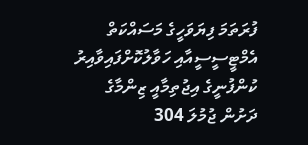ފުރަތަމަ ފިޔަވަހީގެ މަސައްކަތް އެމްޓީސީސީއާއި ހަވާލުކޮށްފައިވާއިރު ކުންފުނީގެ އިޖުތިމާއީ ޒިންމާގެ ދަށުން ޖުމުލަ 304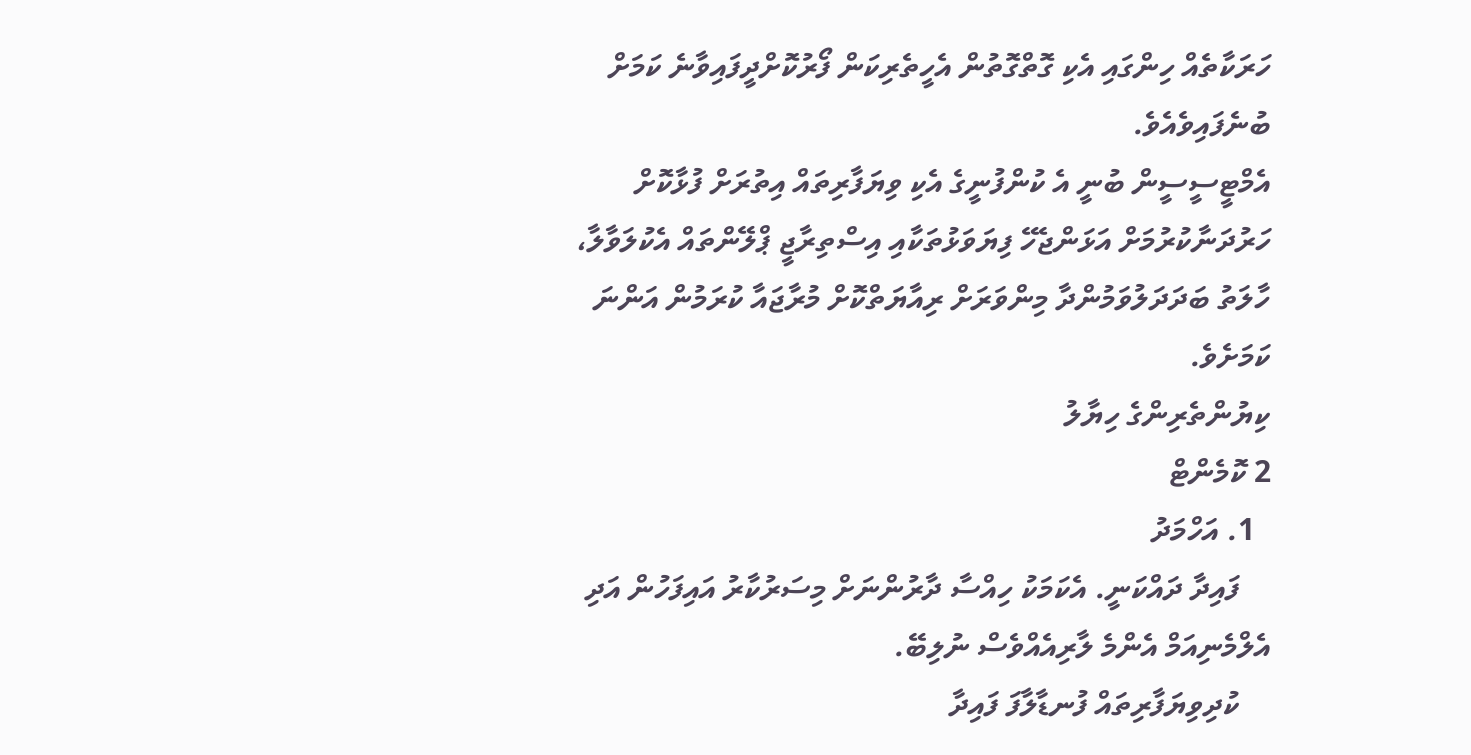ހަރަކާތެއް ހިންގައި އެކި ގޮތްގޮތުން އެހީތެރިކަން ފޯރުކޮށްދީފައިވާނެ ކަމަށް ބުނެފައިވެއެވެ.
އެމްޓީސީސީން ބުނީ އެ ކުންފުނީގެ އެކި ވިޔަފާރިތައް އިތުރަށް ފުޅާކޮށް ހަރުދަނާކުރުމަށް އަޅަންޖެހޭ ފިޔަވަޅުތަކާއި އިސްތިރާޖީ ޕްލޭންތައް އެކުލަވާލާ، ހާލަތު ބަދަދަލުވަމުންދާ މިންވަރަށް ރިއާޔަތްކޮށް މުރާޖައާ ކުރަމުން އަންނަ ކަމަށެވެ.
ކިޔުންތެރިންގެ ހިޔާލު
2 ކޮމެންޓް
  1. އަހްމަދު
    ފައިދާ ދައްކަނީ. އެކަމަކު ހިއްސާ ދާރުންނަށް މިސަރުކާރު އައިފަހުން އަދި އެލްމެނިއަމް އެންމެ ލާރިއެއްވެސް ނުލިބޭ.
    ކުދިވިޔަފާރިތައް ފުނޑާލާފަ ފައިދާ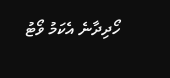ހޯދިދާނެ އެކަމު ވޯޓު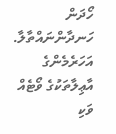ހޯދަން ހަނދާންނައްތާލާ. އަހަރެމެންގެ އާޢިލާތަކުގެ ވޯޓެއް ވަކި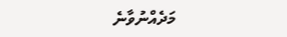މަދެއްނުވާނެ